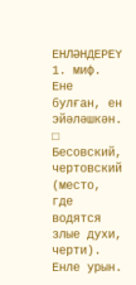ЕНЛӘНДЕРЕҮ
1. миф. Ене булған, ен эйәләшкән. □ Бесовский, чертовский (место, где водятся злые духи, черти). Енле урын.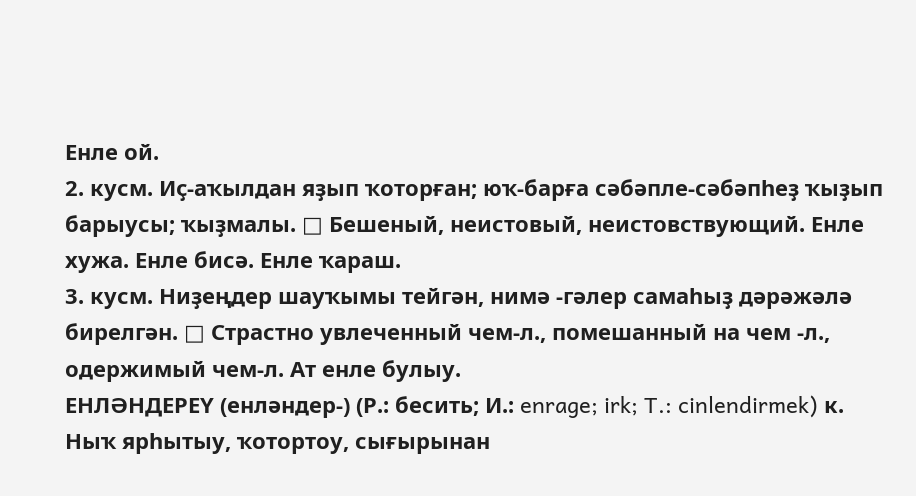Енле ой.
2. кусм. Иҫ-аҡылдан яҙып ҡоторған; юҡ-барға сәбәпле-сәбәпһеҙ ҡыҙып барыусы; ҡыҙмалы. □ Бешеный, неистовый, неистовствующий. Енле хужа. Енле бисә. Енле ҡараш.
3. кусм. Ниҙеңдер шауҡымы тейгән, нимә -гәлер самаһыҙ дәрәжәлә бирелгән. □ Страстно увлеченный чем-л., помешанный на чем -л., одержимый чем-л. Ат енле булыу.
ЕНЛӘНДЕРЕҮ (енләндер-) (Р.: бесить; И.: enrage; irk; T.: cinlendirmek) к.
Ныҡ ярһытыу, ҡотортоу, сығырынан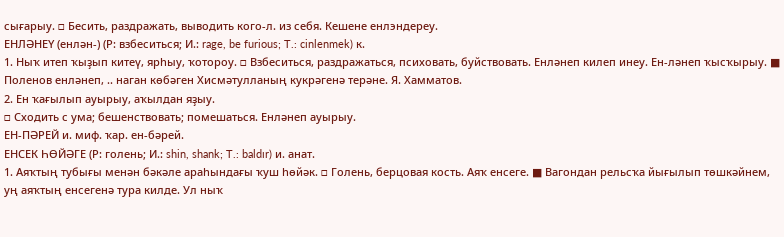сығарыу. □ Бесить, раздражать, выводить кого-л. из себя. Кешене енлэндереу.
ЕНЛӘНЕҮ (енлән-) (Р: взбеситься; И.: rage, be furious; T.: cinlenmek) к.
1. Ныҡ итеп ҡыҙып китеү, ярһыу, ҡотороу. □ Взбеситься, раздражаться, психовать, буйствовать. Енләнеп килеп инеу. Ен-ләнеп ҡысҡырыу. ■ Поленов енләнеп, .. наган көбәген Хисмәтулланың кукрәгенә терәне. Я. Хамматов.
2. Ен ҡағылып ауырыу, аҡылдан яҙыу.
□ Сходить с ума; бешенствовать; помешаться. Енләнеп ауырыу.
ЕН-ПӘРЕЙ и. миф. ҡар. ен-бәрей.
ЕНСЕК ҺӨЙӘГЕ (Р: голень; И.: shin, shank; T.: baldır) и. анат.
1. Аяҡтың тубығы менән бәкәле араһындағы ҡуш һөйәк. □ Голень, берцовая кость. Аяҡ енсеге. ■ Вагондан рельсҡа йығылып төшкәйнем, уң аяҡтың енсегенә тура килде. Ул ныҡ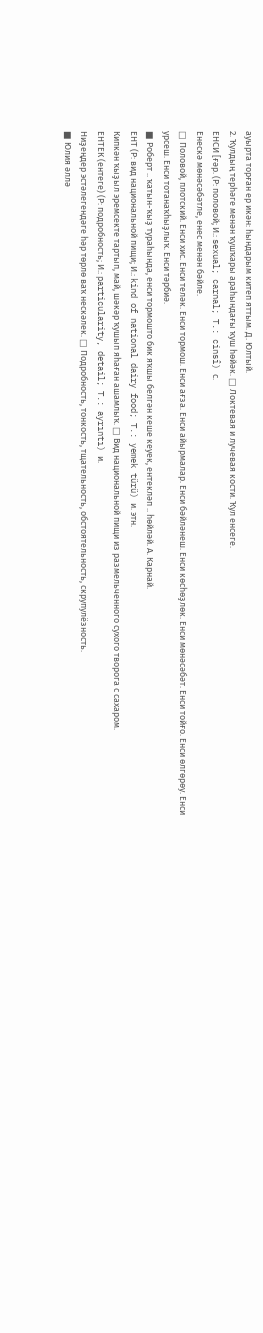ауырта торған ер икән: һындарым китеп яттым. Д. Юлтый.
2. Ҡулдың терһәге менән ҡушҡары араһындағы ҡуш һөйәк. □ Локтевая и лучевая кости. Ҡул енсеге.
ЕНСИ [ғәр. (Р: половой; И.: sexual; carnal; T.: cinsî) с.
Енескә мөнәсәбәтле, енес менән бәйле.
□ Половой, плотский. Енси хис. Енси теләк. Енси тормош. Енси ағза. Енси айырмалар. Енси бәйләнеш. Енси көсһөҙлөк. Енси мөнәсәбәт. Енси тойғо. Енси өлгөрөу. Енси
урсеш. Енси тотанаҡһыҙлыҡ. Енси тәрбиә.
■ Роберт .. ҡатын-ҡыҙ тураһында, енси тормошто бик яҡшы белгән кеше кеуек, ентекләп .. һөйләй. А. Карнай.
ЕНТ (Р: вид национальной пищи; И.: kind of national dairy food; T.: yemek türü) и. этн.
Кипкән ҡыҙыл эремсекте тартып, май, шәкәр ҡушып яһаған ашамлыҡ. □ Вид национальной пищи из размельченного сухого творога с сахаром.
ЕНТЕК (ентеге) (Р: подробность; И.: particularity, detail; T.: ayrıntı) и.
Ниҙеңдер эстәлегендәге һәр төрлө ваҡ нескәлек. □ Подробность, тонкость, тщательность, обстоятельность, скрупулёзность.
■ Юлия әллә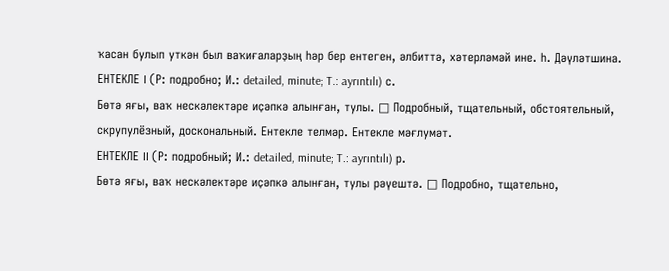ҡасан булып уткән был ваҡиғаларҙың һәр бер ентеген, әлбиттә, хәтерләмәй ине. һ. Дәүләтшина.
ЕНТЕКЛЕ I (Р: подробно; И.: detailed, minute; T.: ayrıntılı) с.
Бөтә яғы, ваҡ нескәлектәре иҫәпкә алынған, тулы. □ Подробный, тщательный, обстоятельный, скрупулёзный, доскональный. Ентекле телмәр. Ентекле мәғлумәт.
ЕНТЕКЛЕ II (Р: подробный; И.: detailed, minute; T.: ayrıntılı) р.
Бөтә яғы, ваҡ нескәлектәре иҫәпкә алынған, тулы рәүештә. □ Подробно, тщательно,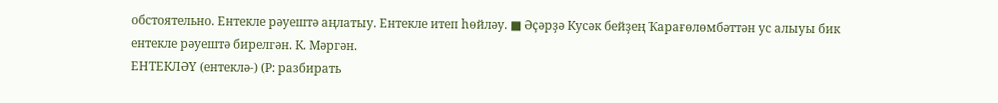обстоятельно. Ентекле рәуештә аңлатыу. Ентекле итеп һөйләу. ■ Әҫәрҙә Кусәк бейҙең Ҡарағөлөмбәттән ус алыуы бик ентекле рәуештә бирелгән. К. Мәргән.
ЕНТЕКЛӘҮ (ентеклә-) (Р: разбирать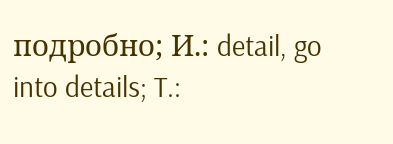подробно; И.: detail, go into details; T.: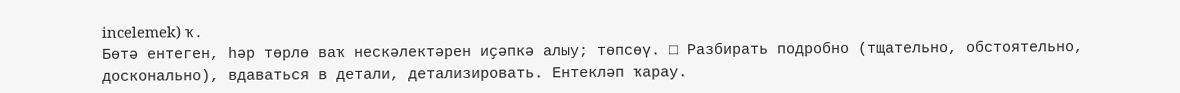incelemek) ҡ.
Бөтә ентеген, һәр төрлө ваҡ нескәлектәрен иҫәпкә алыу; төпсөү. □ Разбирать подробно (тщательно, обстоятельно, досконально), вдаваться в детали, детализировать. Ентекләп ҡарау.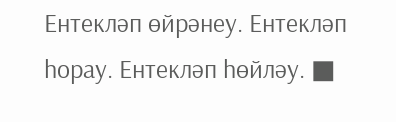Ентекләп өйрәнеу. Ентекләп һорау. Ентекләп һөйләу. ■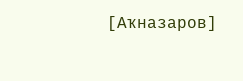[Аҡназаров]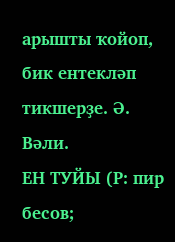арышты ҡойоп, бик ентекләп тикшерҙе. Ә. Вәли.
ЕН ТУЙЫ (Р: пир бесов;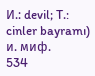И.: devil; T.: cinler bayramı) и. миф.
534